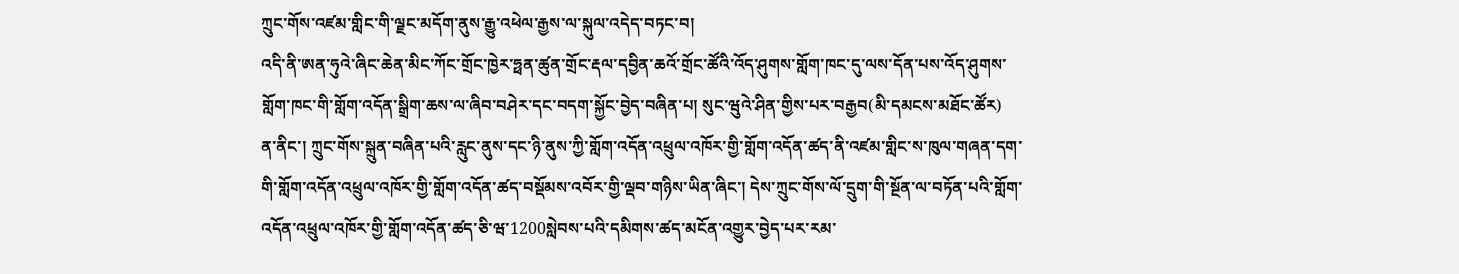ཀྲུང་གོས་འཛམ་གླིང་གི་ལྗང་མདོག་ནུས་རྒྱུ་འཕེལ་རྒྱས་ལ་སྐུལ་འདེད་བཏང་བ།
འདི་ནི་ཨན་ཧུའེ་ཞིང་ཆེན་མིང་ཀོང་གྲོང་ཁྱེར་ཧྥན་ཚུན་གྲོང་རྡལ་དབྱིན་ཆའོ་གྲོང་ཚོའི་འོད་ཤུགས་གློག་ཁང་དུ་ལས་དོན་པས་འོད་ཤུགས་གློག་ཁང་གི་གློག་འདོན་སྒྲིག་ཆས་ལ་ཞིབ་བཤེར་དང་བདག་སྐྱོང་བྱེད་བཞིན་པ། སུང་ཝུའེ་ཤིན་གྱིས་པར་བརྒྱབ(མི་དམངས་མཐོང་ཚོར)
ན་ནིང་། ཀྲུང་གོས་སྐྲུན་བཞིན་པའི་རླུང་ནུས་དང་ཉི་ནུས་ཀྱི་གློག་འདོན་འཕྲུལ་འཁོར་གྱི་གློག་འདོན་ཚད་ནི་འཛམ་གླིང་ས་ཁུལ་གཞན་དག་གི་གློག་འདོན་འཕྲུལ་འཁོར་གྱི་གློག་འདོན་ཚད་བསྡོམས་འབོར་གྱི་ལྡབ་གཉིས་ཡིན་ཞིང་། དེས་ཀྲུང་གོས་ལོ་དྲུག་གི་སྔོན་ལ་བཏོན་པའི་གློག་འདོན་འཕྲུལ་འཁོར་གྱི་གློག་འདོན་ཚད་ཅི་ཝ་1200སླེབས་པའི་དམིགས་ཚད་མངོན་འགྱུར་བྱེད་པར་རམ་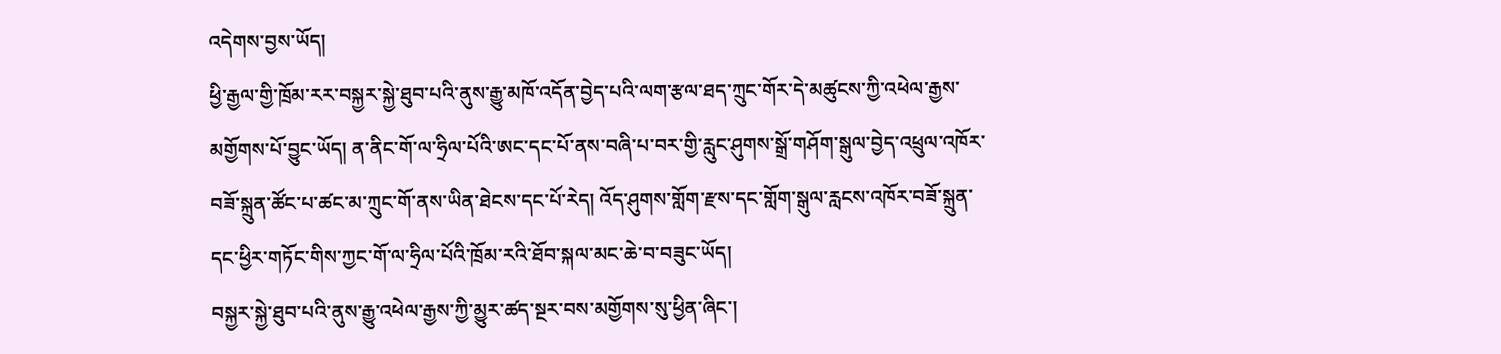འདེགས་བྱས་ཡོད།
ཕྱི་རྒྱལ་གྱི་ཁྲོམ་རར་བསྐྱར་སྐྱེ་ཐུབ་པའི་ནུས་རྒྱུ་མཁོ་འདོན་བྱེད་པའི་ལག་རྩལ་ཐད་ཀྲུང་གོར་དེ་མཚུངས་ཀྱི་འཕེལ་རྒྱས་མགྱོགས་པོ་བྱུང་ཡོད། ན་ནིང་གོ་ལ་ཧྲིལ་པོའི་ཨང་དང་པོ་ནས་བཞི་པ་བར་གྱི་རླུང་ཤུགས་སྒྲོ་གཤོག་སྒུལ་བྱེད་འཕྲུལ་འཁོར་བཟོ་སྐྲུན་ཚོང་པ་ཚང་མ་ཀྲུང་གོ་ནས་ཡིན་ཐེངས་དང་པོ་རེད། འོད་ཤུགས་གློག་རྫས་དང་གློག་སྒུལ་རླངས་འཁོར་བཟོ་སྐྲུན་དང་ཕྱིར་གཏོང་གིས་ཀྱང་གོ་ལ་ཧྲིལ་པོའི་ཁྲོམ་རའི་ཐོབ་སྐལ་མང་ཆེ་བ་བཟུང་ཡོད།
བསྐྱར་སྐྱེ་ཐུབ་པའི་ནུས་རྒྱུ་འཕེལ་རྒྱས་ཀྱི་མྱུར་ཚད་སྔར་བས་མགྱོགས་སུ་ཕྱིན་ཞིང་།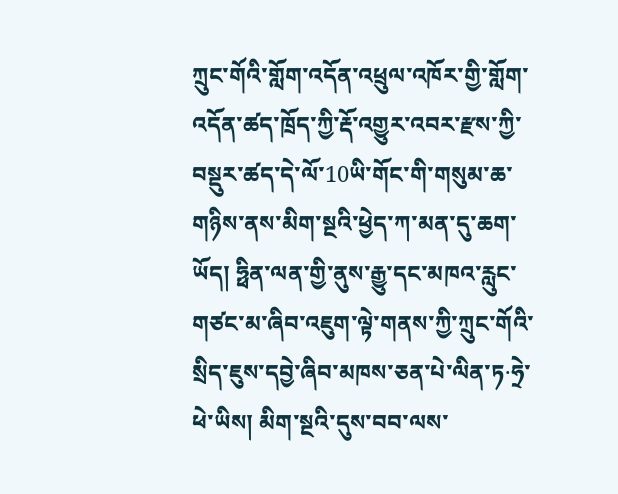ཀྲུང་གོའི་གློག་འདོན་འཕྲུལ་འཁོར་གྱི་གློག་འདོན་ཚད་ཁྲོད་ཀྱི་རྡོ་འགྱུར་འབར་རྫས་ཀྱི་བསྡུར་ཚད་དེ་ལོ་10ཡི་གོང་གི་གསུམ་ཆ་གཉིས་ནས་མིག་སྔའི་ཕྱེད་ཀ་མན་དུ་ཆག་ཡོད། ཧྥིན་ལན་གྱི་ནུས་རྒྱུ་དང་མཁའ་རླུང་གཙང་མ་ཞིབ་འཇུག་ལྟེ་གནས་ཀྱི་ཀྲུང་གོའི་སྲིད་ཇུས་དབྱེ་ཞིབ་མཁས་ཅན་པེ་ལིན་ཏ·ཧྲེ་ཕེ་ཡིས། མིག་སྔའི་དུས་བབ་ལས་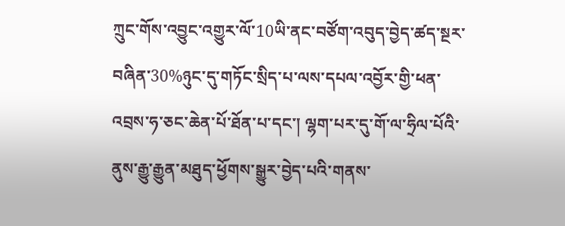ཀྲུང་གོས་འབྱུང་འགྱུར་ལོ་10ཡི་ནང་བཙོག་འབུད་བྱེད་ཚད་སྔར་བཞིན་30%ཉུང་དུ་གཏོང་སྲིད་པ་ལས་དཔལ་འབྱོར་གྱི་ཕན་འབྲས་ཧ་ཅང་ཆེན་པོ་ཐོན་པ་དང་། ལྷག་པར་དུ་གོ་ལ་ཧྲིལ་པོའི་ནུས་རྒྱུ་རྒྱུན་མཐུད་ཕྱོགས་སྒྱུར་བྱེད་པའི་གནས་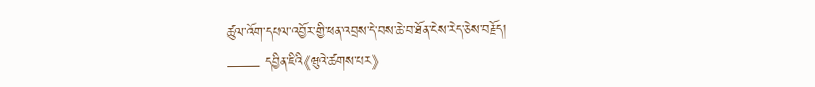ཚུལ་འོག་དཔལ་འབྱོར་གྱི་ཕན་འབྲས་དེ་བས་ཆེ་བ་ཐོན་ངེས་རེད་ཅེས་བརྗོད།
—— དབྱིན་ཇིའི《ཝུའེ་ཚགས་པར》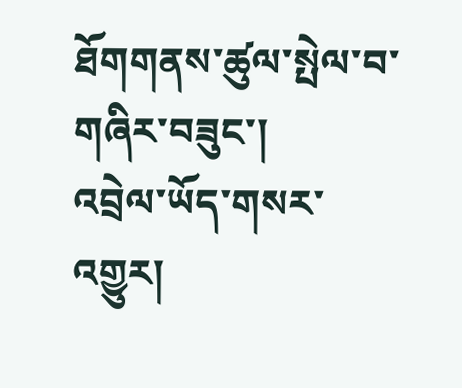ཐོགགནས་ཚུལ་སྤེལ་བ་གཞིར་བཟུང་།
འབྲེལ་ཡོད་གསར་འགྱུར།